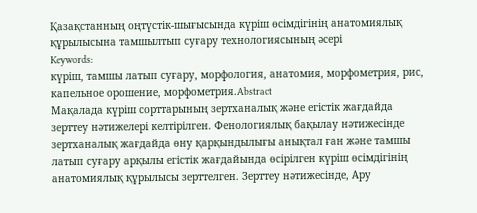Қазақстанның оңтүстік-шығысында күріш өсімдігінің анатомиялық құрылысына тамшылтып суғару технологиясының әсері
Keywords:
күріш, тамшы латып суғару, морфология, анатомия, морфометрия, рис, капельное орошение, морфометрия.Abstract
Мақалада күріш сорттарының зертханалық және егістік жағдайда зерттеу нәтижелері келтірілген. Фенологиялық бақылау нәтижесінде зертханалық жағдайда өну қарқындылығы анықтал ған және тамшы латып суғару арқылы егістік жағдайында өсірілген күріш өсімдігінің анатомиялық құрылысы зерттелген. Зерттеу нәтижесінде, Ару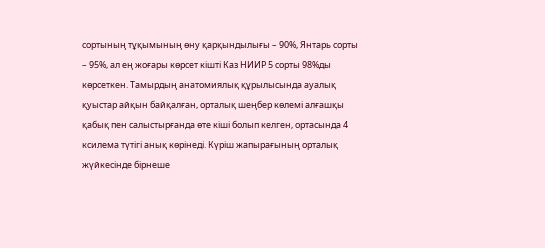сортының тұқымының өну қарқындылығы – 90%, Янтарь сорты – 95%, ал ең жоғары көрсет кішті Каз НИИР 5 сорты 98%ды көрсеткен. Тамырдың анатомиялық құрылысында ауалық қуыстар айқын байқалған, орталық шеңбер көлемі алғашқы қабық пен салыстырғанда өте кіші болып келген, ортасында 4 ксилема түтігі анық көрінеді. Күріш жапырағының орталық жүйкесінде бірнеше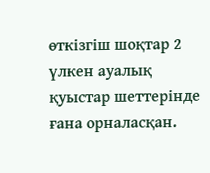өткізгіш шоқтар 2 үлкен ауалық қуыстар шеттерінде ғана орналасқан.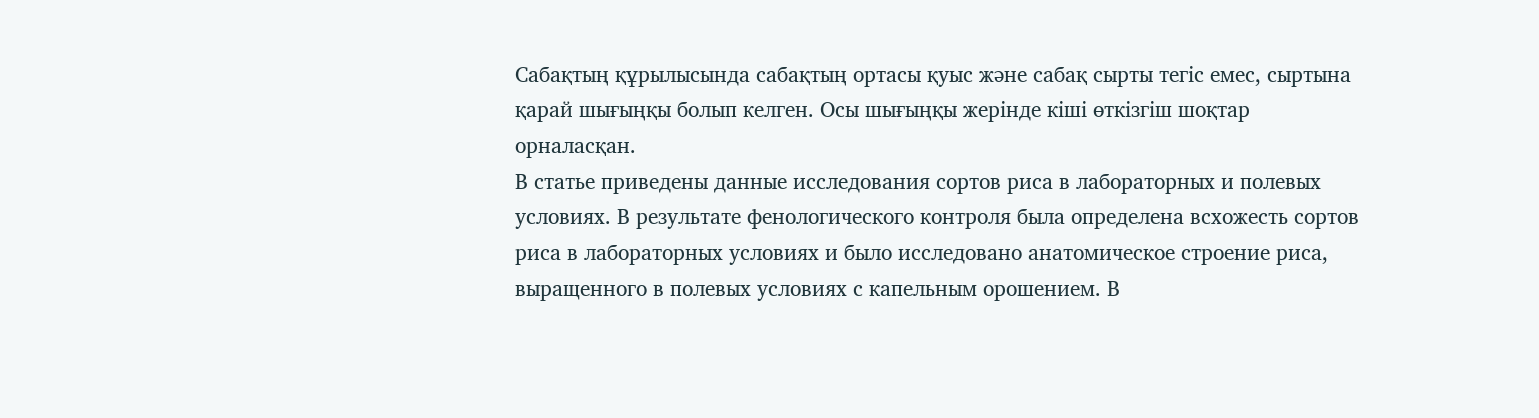Сабақтың құрылысында сабақтың ортасы қуыс және сабақ сырты тегіс емес, сыртына қарай шығыңқы болып келген. Осы шығыңқы жерінде кіші өткізгіш шоқтар орналасқан.
В статье приведены данные исследования сортов риса в лабораторных и полевых условиях. В результате фенологического контроля была определена всхожесть сортов риса в лабораторных условиях и было исследовано анатомическое строение риса, выращенного в полевых условиях с капельным орошением. В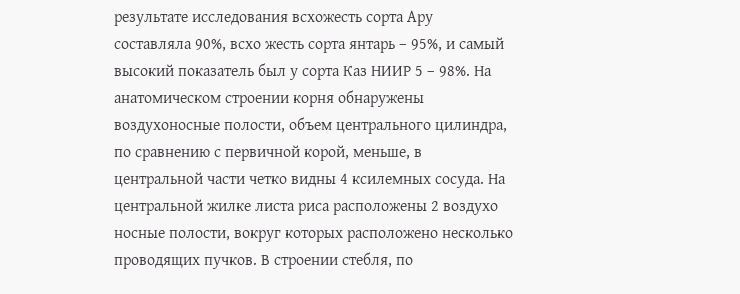результате исследования всхожесть сорта Ару составляла 90%, всхо жесть сорта янтарь – 95%, и самый высокий показатель был у сорта Каз НИИР 5 – 98%. На анатомическом строении корня обнаружены воздухоносные полости, объем центрального цилиндра, по сравнению с первичной корой, меньше, в центральной части четко видны 4 ксилемных сосуда. На центральной жилке листа риса расположены 2 воздухо носные полости, вокруг которых расположено несколько проводящих пучков. В строении стебля, по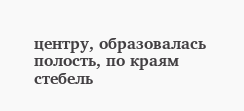центру, образовалась полость, по краям стебель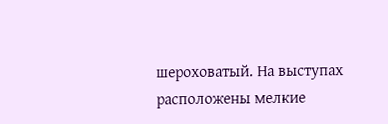шероховатый. На выступах расположены мелкие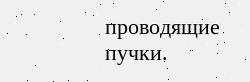проводящие пучки.